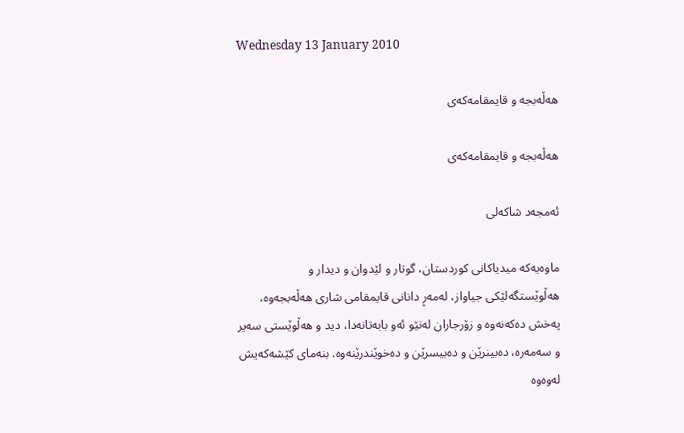Wednesday 13 January 2010

هه‌ڵه‌بجه‌ و قایمقامه‌که‌ی

هه‌ڵه‌بجه‌ و قایمقامه‌که‌ی

ئه‌مجه‌د شاکه‌لی

ماوه‌یه‌که‌ میدیاکانی کوردستان، گوتار و لێدوان و دیدار و هه‌ڵوێستگه‌لێکی جیاواز، له‌مه‌ڕ دانانی قایمقامی شار‌ی هه‌ڵه‌بجه‌وه‌، په‌خش ده‌که‌نه‌وه‌ و زۆرجاران له‌نێو ئه‌و بابه‌تانه‌دا، دید و هه‌ڵوێستی سه‌یر و سه‌مه‌ره‌، ده‌بینرێن و ده‌بیسرێن و ده‌خوێندرێنه‌وه‌. بنه‌مای کێشه‌که‌یش له‌وه‌وه‌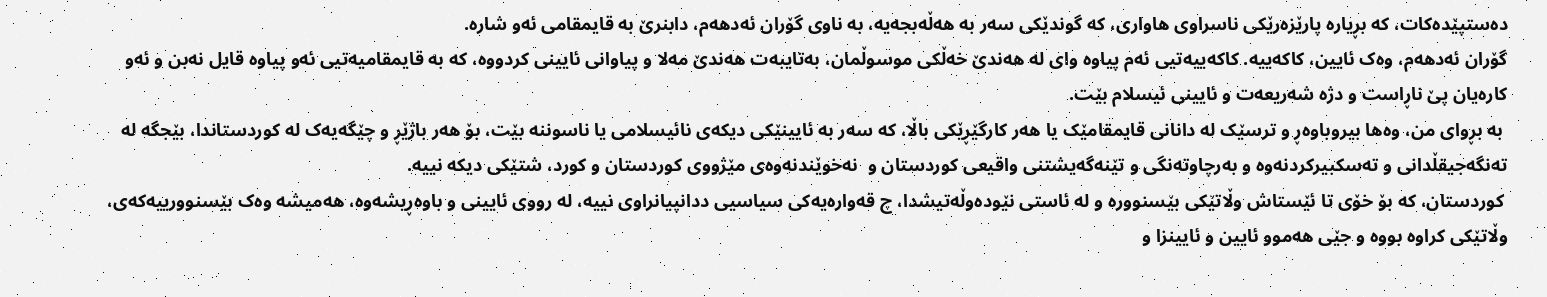ده‌ستپێده‌کات، که‌ بڕیاره‌ پارێزه‌رێکی ناسراوی هاواری، که‌ گوندێکی سه‌ر به‌ هه‌ڵه‌بجه‌یه‌، به‌ ناوی گۆران ئه‌دهه‌م، دابنرێ به‌ قایمقامی ئه‌و شاره‌.
گۆران ئه‌دهه‌م، وه‌ک ئایین، کاکه‌ییه‌. کاکه‌ییه‌تیی ئه‌م پیاوه‌ وای له‌ هه‌ندێ خه‌ڵکی موسوڵمان، به‌تایبه‌ت هه‌ندێ مه‌لا و پیاوانی ئایینی کردووه‌، که‌ به‌ قایمقامیه‌تیی ئه‌و پیاوه‌ قایل نه‌بن و ئه‌و کاره‌یان پێ ناڕاست و دژه‌ شه‌ریعه‌ت و ئایینی ئیسلام بێت.
 به‌ بڕوای من، وه‌ها بیروباوه‌ڕ و ترسێک له‌ دانانی قایمقامێک یا هه‌ر کارگێڕێکی باڵا، که‌ سه‌ر به‌ ئایینێکی دیکه‌ی نائیسلامی یا ناسوننه‌ بێت، بۆ هه‌ر باژێڕ و چێگه‌یه‌ک له‌ کوردستاندا، بێجگه‌ له‌ ته‌نگه‌جیقڵدانی و ته‌سکبیرکردنه‌وه‌ و به‌رچاوته‌نگی و تێنه‌گه‌یشتنی واقیعی کوردستان و  نه‌خوێندنه‌وه‌ی مێژووی کوردستان و کورد، شتێکی دیکه‌ نییه‌.
 کوردستان، که‌ بۆ خۆی تا ئێستاش وڵاتێکی بێسنووره‌ و له‌ ئاستی نێوده‌وڵه‌تیشدا، چ قه‌واره‌یه‌کی سیاسیی ددانپیانراوی نییه‌، له‌ رووی ئایینی و باوه‌ڕیشه‌وه‌، هه‌میشه‌ وه‌ک بێسنوورییه‌که‌ی، وڵاتێکی کراوه‌ بووه‌ و جێی هه‌موو ئایین و ئایینزا و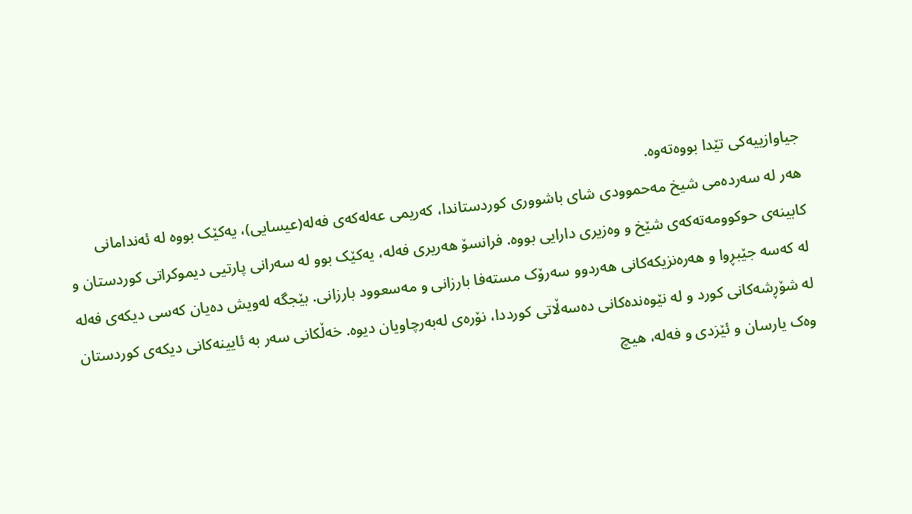جیاوازییه‌کی تێدا بووه‌ته‌وه‌.
هه‌ر له‌ سه‌رده‌می شیخ مه‌حموودی شای باشووری کوردستاندا، که‌ریمی عه‌له‌که‌ی فه‌له‌(عیسایی)، یه‌کێک بووه‌ له‌ ئه‌ندامانی کابینه‌ی حوکوومه‌ته‌که‌ی شێخ و وه‌زیری دارایی بووه‌. فرانسۆ هه‌ریری فه‌له‌، یه‌کێک بوو له‌ سه‌رانی پارتیی دیموکراتی کوردستان و له‌ که‌سه‌ جێبڕوا و هه‌ره‌نزیکه‌کانی هه‌ردوو سه‌رۆک مسته‌فا بارزانی و مه‌سعوود بارزانی. بێجگه‌ له‌ویش ده‌یان که‌سی دیکه‌ی فه‌له‌ له‌ شۆڕشه‌کانی کورد و له‌ نێوه‌نده‌کانی ده‌سه‌ڵاتی کورددا، نۆره‌ی له‌به‌رچاویان دیوه‌. خه‌ڵکانی سه‌ر به‌ ئایینه‌کانی دیکه‌ی کوردستان وه‌ک یارسان و ئێزدی و فه‌له‌، هیچ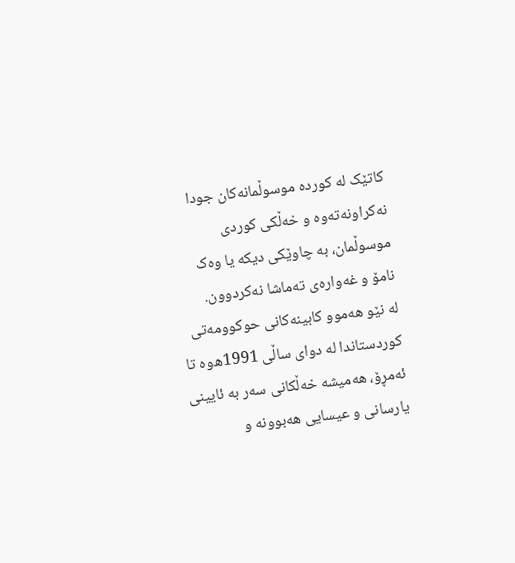کاتێک له‌ کورده‌ موسوڵمانه‌کان جودا نه‌کراونه‌ته‌وه‌ و خه‌ڵکی کوردی موسوڵمان، به‌ چاوێکی دیکه‌ یا وه‌ک نامۆ و غه‌واره‌ی ته‌ماشا نه‌کردوون.
له‌ نێو هه‌موو کابینه‌کانی حوکوومه‌تی کوردستاندا له‌ دوای ساڵی 1991ه‌وه‌ تا ئه‌مڕۆ، هه‌میشه‌ خه‌ڵکانی سه‌ر به‌ ئایینی یارسانی و عیسایی هه‌بوونه‌ و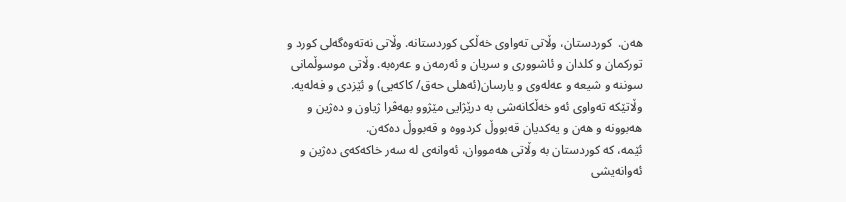هه‌ن.  کوردستان، وڵاتی ته‌واوی خه‌ڵکی کوردستانه‌. وڵاتی نه‌ته‌وه‌گه‌لی کورد و تورکمان و کلدان و ئاشووری و سریان و ئه‌رمه‌ن و عه‌ره‌به‌. وڵاتی موسوڵمانی سوننه‌ و شیعه‌ و عه‌له‌وی و یارسان(ئه‌هلی حه‌ق/ کاکه‌یی) و ئێزدی و فه‌له‌یه‌. وڵاتێکه‌ ته‌واوی ئه‌و خه‌ڵکانه‌شی به‌ درێژایی مێژوو بهه‌ڤرا ژیاون و ده‌ژین و هه‌بوونه‌ و هه‌ن و یه‌کدیان قه‌بووڵ کردووه‌ و قه‌بووڵ ده‌که‌ن.
ئێمه‌، که‌ کوردستان به‌ وڵاتی هه‌مووان، ئه‌وانه‌ی له‌ سه‌ر خاکه‌که‌ی ده‌ژین و ئه‌وانه‌یشی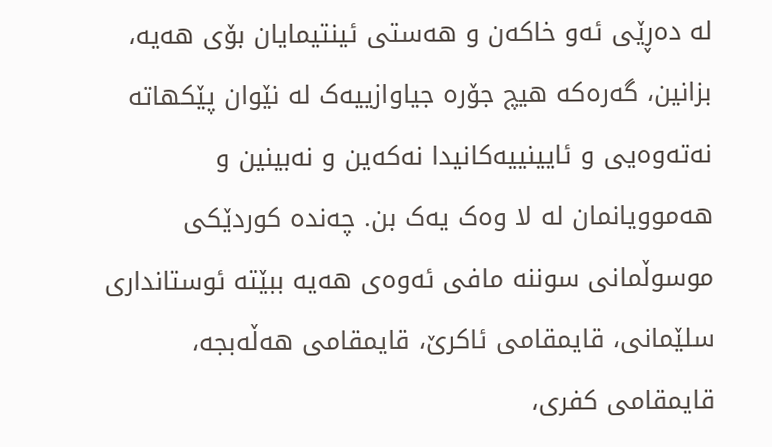له‌ ده‌ڕێی ئه‌و خاکه‌ن و هه‌ستی ئینتیمایان بۆی هه‌یه‌، بزانین، گه‌ره‌که‌ هیچ جۆره‌ جیاوازییه‌ک له‌ نێوان پێکهاته‌ نه‌ته‌وه‌یی و ئایینییه‌کانیدا نه‌که‌ین و نه‌بینین و هه‌موویانمان له‌ لا وه‌ک یه‌ک بن. چه‌نده‌ کوردێکی موسوڵمانی سوننه‌ مافی ئه‌وه‌ی هه‌یه‌ ببێته‌ ئوستانداری سلێمانی، قایمقامی ئاکرێ، قایمقامی هه‌ڵه‌بجه‌، قایمقامی کفری،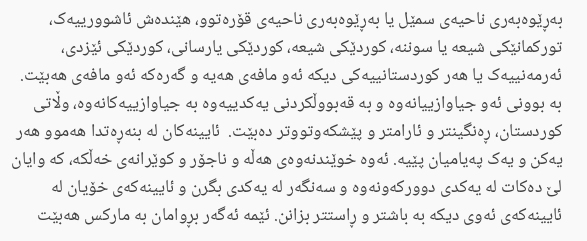به‌ڕێوه‌به‌ری ناحیه‌ی سمێل یا به‌ڕێوه‌به‌ری ناحیه‌ی قۆره‌توو، هێنده‌ش ئاشوورییه‌ک، تورکمانێکی شیعه‌ یا سوننه‌، کوردێکی شیعه‌، کوردێکی یارسانی، کوردێکی ئێزدی، ئه‌رمه‌نییه‌ک یا هه‌ر کوردستانییه‌کی دیکه‌ ئه‌و مافه‌ی هه‌یه‌ و گه‌ره‌که‌ ئه‌و مافه‌ی هه‌بێت.
به‌ بوونی ئه‌و جیاوازییانه‌وه‌ و به‌ قه‌بووڵکردنی یه‌کدییه‌وه‌ به‌ جیاوازییه‌کانه‌وه‌‌، وڵاتی کوردستان، ڕه‌نگینتر و ئارامتر و پێشکه‌وتووتر ده‌بێت.  ئایینه‌کان له‌ بنه‌ڕه‌تدا هه‌موو هه‌ر یه‌کن و یه‌ک په‌یامیان پێیه‌. ئه‌وه‌ خوێندنه‌وه‌ی هه‌ڵه‌ و ناجۆر و کوێرانه‌ی خه‌ڵکه‌، که‌ وایان لێ ده‌کات له‌ یه‌کدی دوورکه‌ونه‌وه‌ و سه‌نگه‌ر له‌ یه‌کدی بگرن و ئایینه‌که‌ی خۆیان له‌ ئایینه‌که‌ی ئه‌وی دیکه‌ به‌ باشتر و ڕاستتر بزانن. ئێمه‌ ئه‌گه‌ر بڕوامان به‌ مارکس هه‌بێت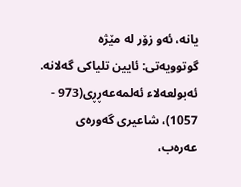یانه‌، ئه‌و زۆر له‌ مێژه‌ گوتوویه‌تی: ئایین تلیاکی گه‌لانه.  ئه‌بولعه‌لاء ئه‌لمه‌عه‌ڕڕی(973 - 1057)، شاعیری گه‌وره‌ی عه‌ره‌ب،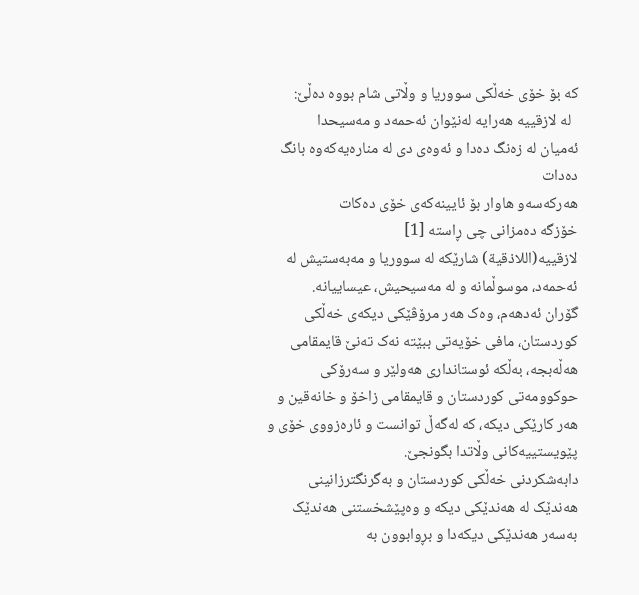که‌ بۆ خۆی خه‌ڵکی سووریا و وڵاتی شام بووه‌ ده‌ڵێ:
  له‌ لازقییه‌ هه‌رایه‌ له‌نێوان ئه‌حمه‌د و مه‌سیحدا
ئه‌میان له‌ زه‌نگ ده‌دا و ئه‌وه‌ی دی له‌ مناره‌یه‌که‌وه‌ بانگ ده‌دات
هه‌رکه‌سه‌و هاوار بۆ ئایینه‌که‌ی خۆی ده‌کات
خۆزگه‌ ده‌مزانی چی ڕاسته‌ [1]
لازقییه‌(اللاذقیة) شارێکه‌ له‌ سووریا و مه‌به‌ستیش له‌ ئه‌حمه‌د، موسوڵمانه‌ و له‌ مه‌سیحیش، عیساییانه‌.
گۆران ئه‌دهه‌م، وه‌ک هه‌ر مرۆڤێکی دیکه‌ی خه‌ڵکی کوردستان، مافی خۆیه‌تی ببێته‌ نه‌ک ته‌نێ قایمقامی هه‌ڵه‌بجه‌، به‌ڵکه‌ ئوستانداری هه‌ولێر و سه‌رۆکی حوکوومه‌تی کوردستان و قایمقامی زاخۆ و خانه‌قین و هه‌ر کارێکی دیکه‌، که‌ له‌گه‌ڵ توانست و ئاره‌زووی خۆی و پێویستییه‌کانی وڵاتدا بگونجێ.
دابه‌شکردنی خه‌ڵکی کوردستان و به‌گرنگترزانینی هه‌ندێک له‌ هه‌ندێکی دیکه‌ و وه‌پێشخستنی هه‌ندێک به‌سه‌ر هه‌ندێکی دیکه‌دا و بڕوابوون به‌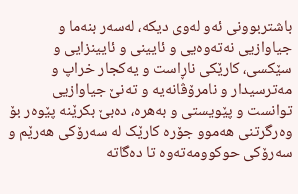باشتربوونی ئه‌و له‌وی دیکه‌، له‌سه‌ر بنه‌ما و جیاوازیی نه‌ته‌وه‌یی و ئایینی و ئایینزایی و سێکسی، کارێکی ناڕاست و یه‌کجار خراپ و مه‌ترسیدار و نامرۆڤانه‌یه‌ و ته‌نێ جیاوازیی توانست و پێویستی و به‌هره‌، ده‌بێ بکرێنه‌ پێوه‌ر بۆ وه‌رگرتنی هه‌موو جۆره‌ کارێک له‌ سه‌رۆکی هه‌رێم و سه‌رۆکی حوکوومه‌ته‌وه‌ تا ده‌گاته‌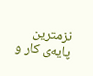نزمترین پایه‌ی کار و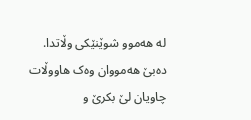له‌ هه‌موو شوێنێکی وڵاتدا. ده‌بێ هه‌مووان وه‌ک هاووڵات چاویان لێ بکرێ و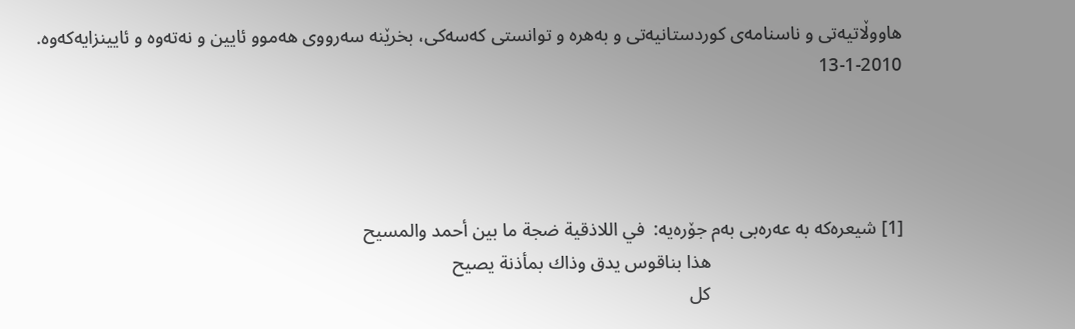هاووڵاتیه‌تی و ناسنامه‌ی کوردستانیه‌تی و به‌هره‌ و توانستی که‌سه‌کی، بخرێنه‌ سه‌رووی هه‌موو ئایین و نه‌ته‌وه‌ و ئایینزایه‌که‌وه‌.
13-1-2010




[1] شیعره‌که‌ به‌ عه‌ره‌بی به‌م جۆره‌یه‌:  في اللاذقیة ضجة ما بین ‌أحمد والمسیح
                                         هذا بناقوس یدق وذاك بمأذنة یصیح
                                         کل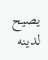یصیح لدینه‌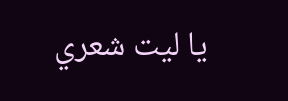یا لیت شعري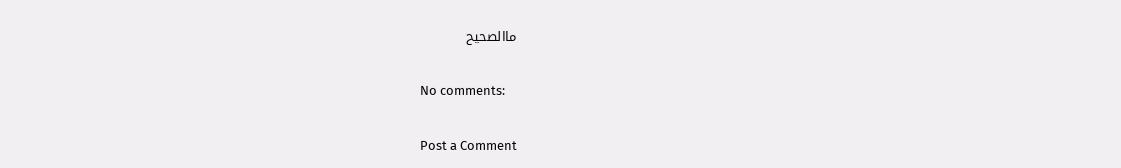ماالصحیح

No comments:

Post a Comment